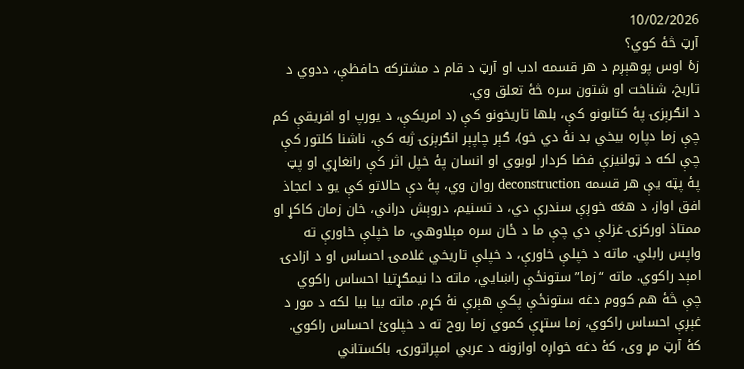10/02/2026
آرټ څهٔ کوي؟
زهٔ اوس پوهېږم د هر قسمه ادب او آرټ د قام د مشترکه حافظې، ددوي د تاربخ، شناخت او شتون سره څهٔ تعلق وي.
د انګرېزۍ پهٔ کتابونو کې، بلها تاریخونو کې (د امریکې، د یورپ او افریقې کم چې زما دپاره بیخي بد نهٔ دي خو)، ګېر چاپېر انګرېزۍ ژبه کې، ناشنا کلتور کې چې لکه د ټولنیزې فضا کردار لوبوي او انسان پهٔ خپل اثر کې رانغاړي او پټ پهٔ پټه یې هر قسمه deconstruction روان وي، پهٔ دې حالاتو کې یو د اعجاذ افق اواز، د هغه خوږې سندرې دي، د تسنیم، دروېش دراني، خان زمان کاکړ او ممتاذ اورکزۍ غزلې دي چې ما د ځان سره مېلاوهي، ما خپلې خاورې ته واپس رابلي. ماته د خپلې خاورې، د خپلې تاریخي غلامۍ احساس او د ازادۍ امېد راکوي. ماته “زما” ستونځې راښایي، ماته دا نیمګړتیا احساس راکوي چې څهٔ هم کووم دغه ستونځې پکې هېرې نهٔ کړم. ماته بیا بیا لکه د مور د غېږې احساس راکوي، زما ستړې کموي زما روح ته د خپلوئ احساس راکوي.
کهٔ آرټ مړ وی، کهٔ دغه خواږه اوازونه د عربي امپراتورۍ، باکستاني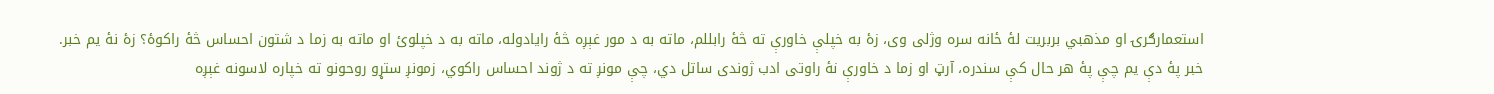استعمارګرۍ او مذهبي بربریت لهٔ ځانه سره وژلی وی، زهٔ به خپلې خاورې ته څهٔ رابللم، ماته به د مور غېږه څهٔ رایادوله، ماته به د خپلوئ او ماته به زما د شتون احساس څهٔ راکوهٔ؟ زهٔ نهٔ یم خبر.
خبر پهٔ دې یم چې پهٔ هر حال کې سندره، آرټ او زما د خاورې نهٔ راوتی ادب ژوندی ساتل دي، چې مونږ ته د ژوند احساس راکوي، زمونږ ستړو روحونو ته خپاره لاسونه غېږه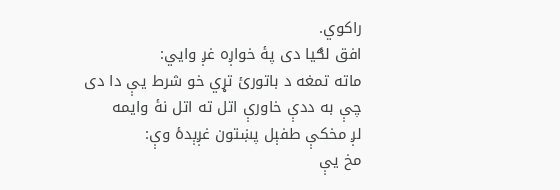راکوي.
افق لګیا دی پهٔ خواږه غږ وایي:
ماته تمغه د باتورئ تړي خو شرط یې دا دی
چې به ددې خاورې اتل ته اتل نهٔ وایمه
لږ مخکې طفېل پښتون غږېدهٔ وې:
مخ یې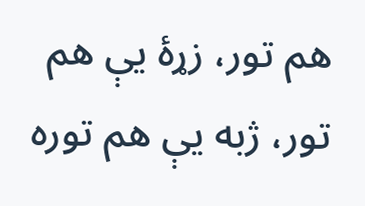هم تور، زړهٔ یې هم تور، ژبه یې هم توره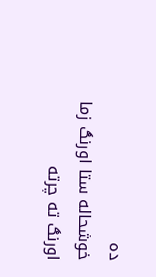ده
خوشحاله ستا اورنګ زما اورنګ ته چرته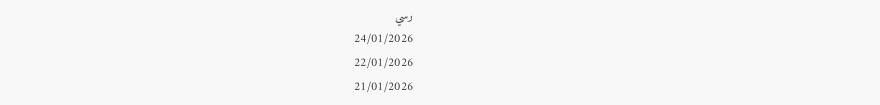رسي
24/01/2026
22/01/2026
21/01/2026